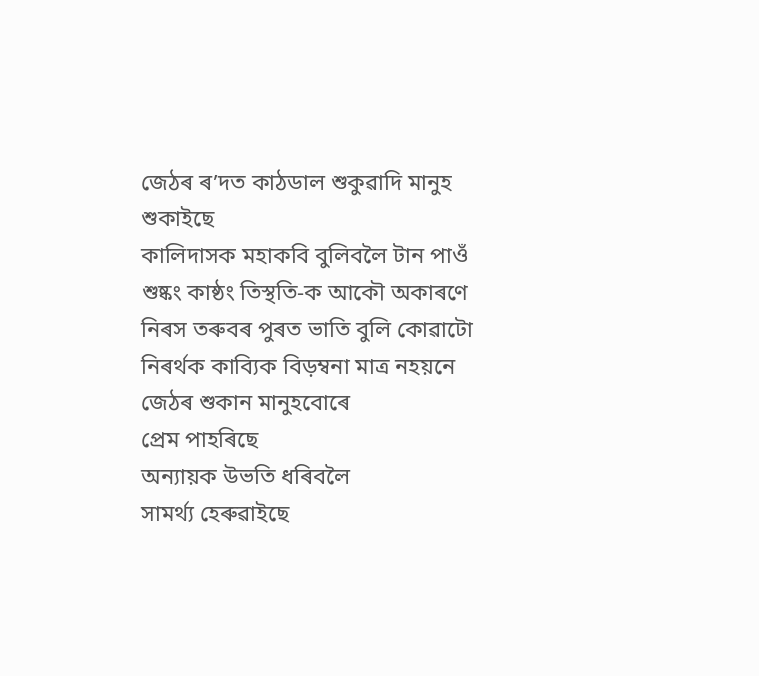জেঠৰ ৰ’দত কাঠডাল শুকুৱাদি মানুহ শুকাইছে
কালিদাসক মহাকবি বুলিবলৈ টান পাওঁ
শুষ্কং কাষ্ঠং তিস্থতি-ক আকৌ অকাৰণে
নিৰস তৰুবৰ পুৰত ভাতি বুলি কোৱাটো
নিৰৰ্থক কাব্যিক বিড়ম্বনা মাত্ৰ নহয়নে
জেঠৰ শুকান মানুহবোৰে
প্ৰেম পাহৰিছে
অন্যায়ক উভতি ধৰিবলৈ
সামৰ্থ্য হেৰুৱাইছে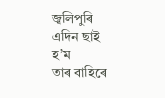জ্বলিপুৰি এদিন ছাই হ’ম
তাৰ বাহিৰে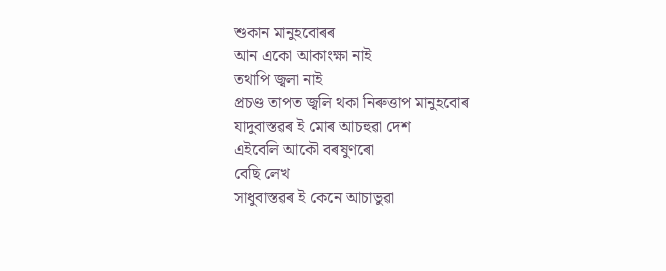শুকান মানুহবোৰৰ
আন একো আকাংক্ষা নাই
তথাপি জ্বলা নাই
প্ৰচণ্ড তাপত জ্বলি থকা নিৰুত্তাপ মানুহবোৰ
যাদুবাস্তৱৰ ই মোৰ আচহুৱা দেশ
এইবেলি আকৌ বৰষুণৰো
বেছি লেখ
সাধুবাস্তৱৰ ই কেনে আচাভুৱা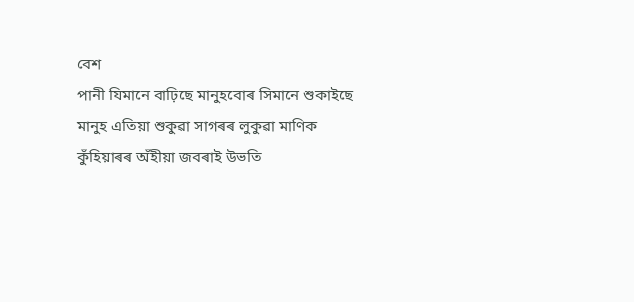বেশ
পানী যিমানে বাঢ়িছে মানুহবোৰ সিমানে শুকাইছে
মানুহ এতিয়া শুকুৱা সাগৰৰ লুকুৱা মাণিক
কুঁহিয়াৰৰ অঁহীয়া জবৰাই উভতি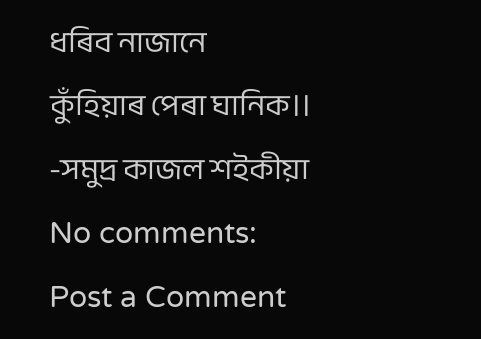ধৰিব নাজানে
কুঁহিয়াৰ পেৰা ঘানিক।।
-সমুদ্ৰ কাজল শইকীয়া
No comments:
Post a Comment